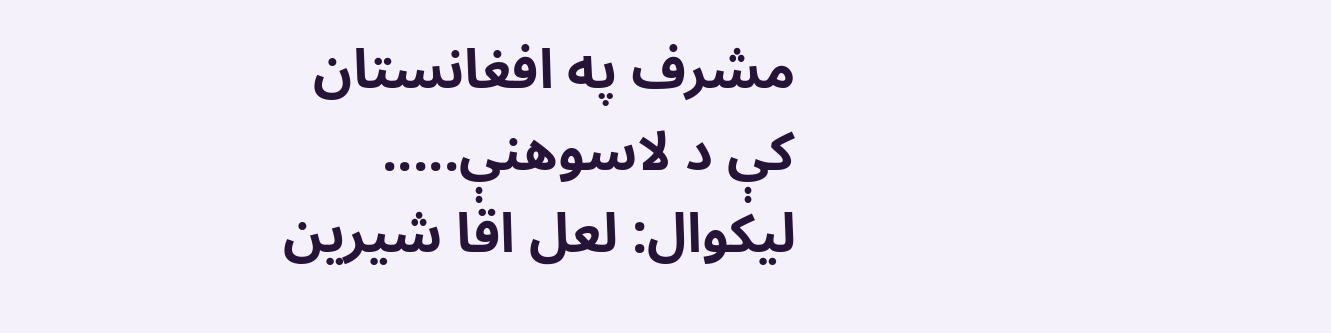مشرف په افغانستان كې د لاسوهنې.....
ليكوال: لعل اقا شيرين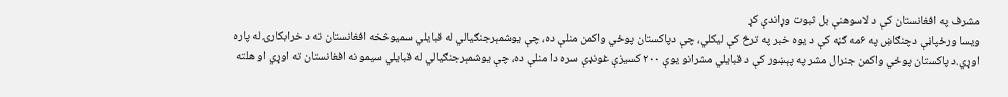مشرف په افغانستان كې د لاسوهنې بل ثبوت وړاندې كړ
ويسا ورځپاڼې دچنګاښ په ۶مه ګڼه كې د يوه خبر په ترڅ كې ليكلي، چې دپاكستان پوځي واكمن منلې ده، چې يوشمېرجنګيالي له قبايلي سميوڅخه افغانستان ته د خرابكارۍ له پاره اوړي.د پاكستان پوځي واكمن جنرال مشر په پېښور كې د قبايلي مشرانو يوې ۲۰۰ كسيزې غونډې سره دا منلې ده، چې يوشمېرجنګيالي له قبايلي سيمو نه افغانستان ته اوړي او هلته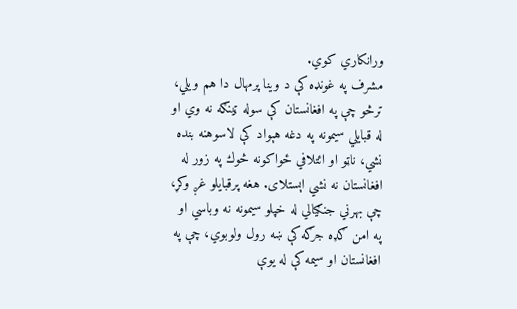ورانكاري كوي.
مشرف په غونډه كې د وينا پرمهال دا هم ويلي، ترڅو چې په افغانستان كې سوله ټينګه نه وي او له قبايلي سيمونه په دغه هېواد كې لاسوهنه بنده نشي، ناټو او ائتلافي ځواكونه څوك په زور له افغانستان نه نشي اېستلاى. هغه پرقبايلو غږ وكړ، چې بهرني جنګيالي له خپلو سيمونه نه وباسي او په امن ګډه جرګه كې ښه رول ولوبوي، چې په افغانستان او سيمه كې له يوې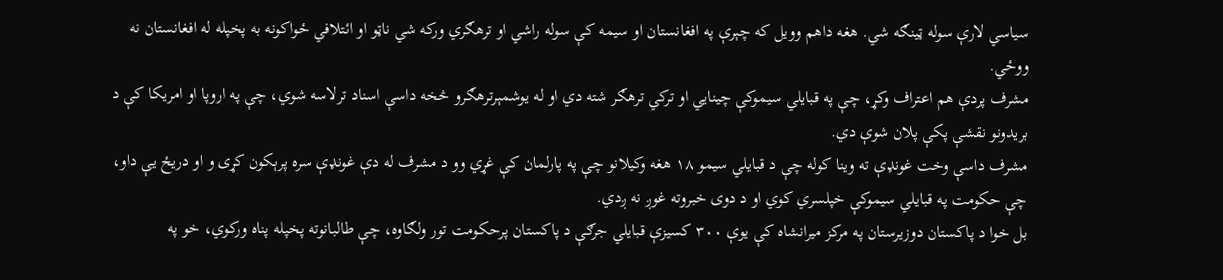سياسي لارې سوله ټينګه شي. هغه داهم وويل كه چېرې په افغانستان او سيمه كې سوله راشي او ترهګري وركه شي ناټو او ائتلافي ځواكونه به پخپله له افغانستان نه ووځي.
مشرف پردې هم اعتراف وكړ، چې په قبايلي سيموكې چينايي او تركي ترهګر شته دي او له يوشمېرترهګرو څخه داسې اسناد ترلاسه شوي، چې په اروپا او امريكا كې د بريدونو نقشې پكې پلان شوې دي.
مشرف داسې وخت غونډې ته وينا كوله چې د قبايلي سيمو ۱۸ هغه وكيلانو چې په پارلمان كې غړي وو د مشرف له دې غونډې سره پرېكون كړى و او دريځ يې داو، چې حكومت په قبايلي سيموكې خپلسري كوي او د دوى خبروته غوږ نه ږدي.
بل خوا د پاكستان دوزيرستان په مركز ميرانشاه كې يوې ۳۰۰ كسيزې قبايلي جرګې د پاكستان پرحكومت تور ولګاوه، چې طالبانوته پخپله پناه وركوي، خو په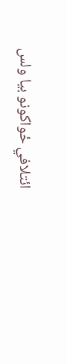ائتلافي ځواكونو بيا ولس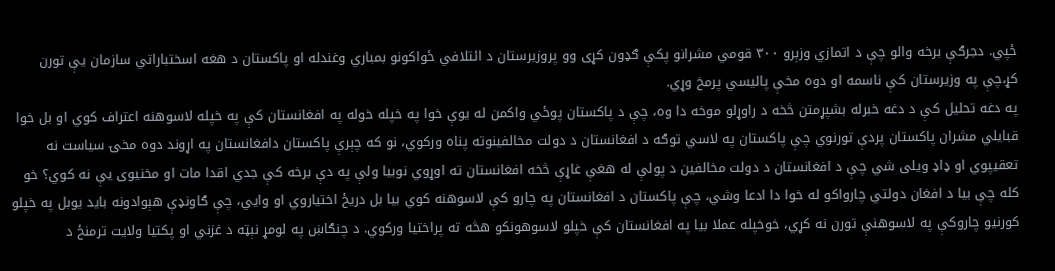ځپي. دجرګې برخه والو چې د اتمازي وزېرو ۳۰۰ قومي مشرانو پكې ګډون كړى وو پروزيرستان د ائتلافي ځواكونو بمباري وغندله او پاكستان د هغه اسختباراتي سازمان يې تورن كړ،چې په وزيرستان كې ناسمه او دوه مخې پاليسي پرمخ وړي.
په دغه تحليل كې د دغه خبرله بشپړمتن څخه د راوړلو موخه دا وه، چې د پاكستان پوځي واكمن له يوې خوا په خپله خوله په افغانستان كې په خپله لاسوهنه اعتراف كوي او بل خوا قبايلي مشران پاكستان پردې تورنوي چې پاكستان په لاسي توګه د افغانستان د دولت مخالفينوته پناه وركوي، نو كه چېرې پاكستان دافغانستان په اړوند دوه مخۍ سياست نه تعقيپوي او ډاډ ويلى شي چې د افغانستان د دولت مخالفين د پولې له هغې غاړې څخه افغانستان ته اوړوي نوبيا ولې په دې برخه كې جدي اقدا مات او مخنيوى يې نه كوي؟ خو كله چې بيا د افغان دولتي چارواكو له خوا دا ادعا وشي، چې پاكستان د افغانستان په چارو كې لاسوهنه كوي بيا بل دريځ اختياروي او وايي، چې ګاونډې هېوادونه بايد يوبل په خپلو كورنيو چاروكې په لاسوهنې تورن نه كړي، خوخپله عملا بيا په افغانستان كې خپلو لاسوهونكو هڅه ته پراختيا وركوي. د چنګاښ په لومړ نېټه د غزني او پكتيا ولايت ترمنځ د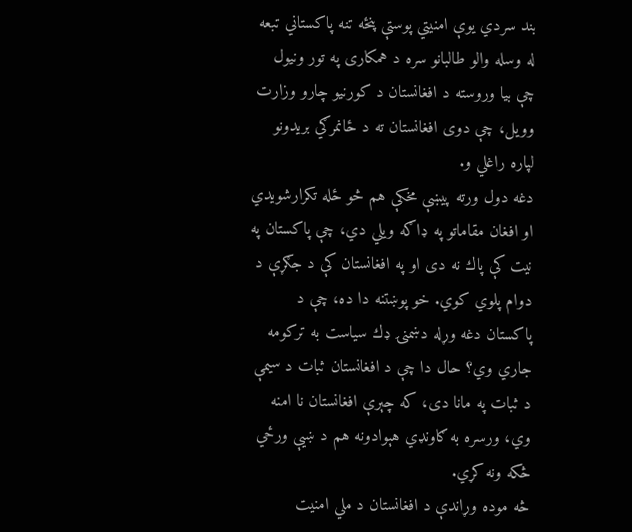بند سردي يوې امنيتي پوستې پنځه تنه پاكستاني تبعه له وسله والو طالبانو سره د همكارى په تور ونيول چې بيا وروسته د افغانستان د كورنيو چارو وزارت وويل، چې دوى افغانستان ته د ځانمرګي بريدونو لپاره راغلي و.
دغه دول ورته پيښې مخكې هم څو ځله تكرارشويدي او افغان مقاماتو په ډاګه ويلي دي، چې پاكستان په نيت كې پاك نه دى او په افغانستان كې د جګړې د دوام پلوي كوي. خو پوښتنه دا ده، چې د پاكستان دغه وړله دښمنۍ ډك سياست به تركومه جاري وي؟ حال دا چې د افغانستان ثبات د سيمې د ثبات په مانا دى، كه چېرې افغانستان نا امنه وي، ورسره به ګاونډي هېوادونه هم د ښيې ورځي څكه ونه كړي.
څه موده وړاندې د افغانستان د ملي امنيت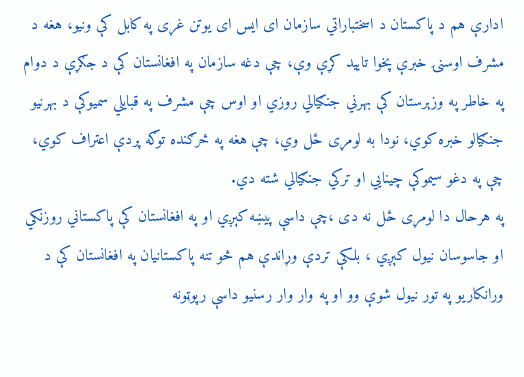ادارې هم د پاكستان د اسختباراتي سازمان اى ايس اى يوتن غړى په كابل كې ونيو، هغه د مشرف اوسنۍ خبرې پخوا تاييد كړې وې، چې دغه سازمان په افغانستان كې د جګړې د دوام په خاطر په وزېرستان كې بهرني جنګيالي روزي او اوس چې مشرف په قبايلي سميوكې د بهرنيو جنګيالو خبره كوي، نودا به لومړى ځل وي، چې هغه په څرګنده توګه پردې اعتراف كوي، چې په دغو سيموكې چينايي او تركي جنګيالي شته دي.
په هرحال دا لومړى ځل نه دى ،چې داسې پيښه كېږي او په افغانستان كې پاكستاني روزنكي او جاسوسان نيول كېږي ، بلكې تردې وړاندې هم څو تنه پاكستانيان په افغانستان كې د ورانكاريو په تور نيول شوې وو او په وار وار رسنيو داسې رپوټونه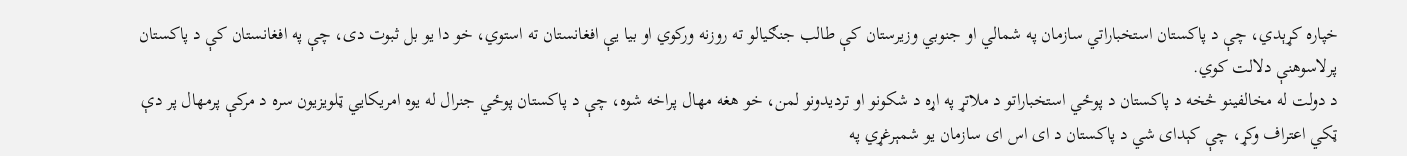خپاره كړېدي، چې د پاكستان استخباراتي سازمان په شمالي او جنوبي وزيرستان كې طالب جنګيالو ته روزنه وركوي او بيا يې افغانستان ته استوي، خو دا يو بل ثبوت دى، چې په افغانستان كې د پاكستان پرلاسوهنې دلالت كوي.
د دولت له مخالفينو څخه د پاكستان د پوځي استخباراتو د ملاتړ په اړه د شكونو او ترديدونو لمن، خو هغه مهال پراخه شوه، چې د پاكستان پوځي جنرال له يوه امريكايي ټلويزيون سره د مركې پرمهال پر دې ټكي اعتراف وكړ، چې كېداى شي د پاكستان د اى اس اى سازمان يو شمېرغړي په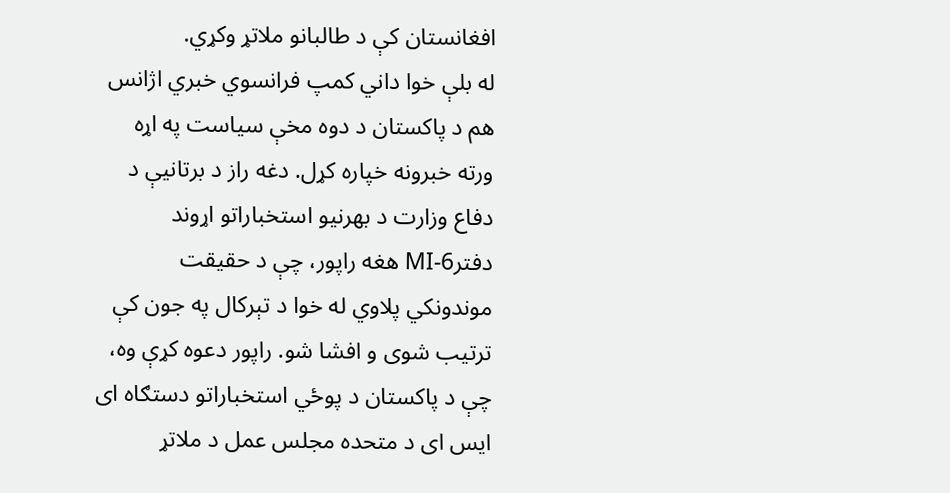افغانستان كې د طالبانو ملاتړ وكړي.
له بلې خوا داني كمپ فرانسوي خبري اژانس هم د پاكستان د دوه مخې سياست په اړه ورته خبرونه خپاره كړل. دغه راز د برتانيې د دفاع وزارت د بهرنيو استخباراتو اړوند دفترMI-6 هغه راپور، چې د حقيقت موندونكي پلاوي له خوا د تېركال په جون كې ترتيب شوى و افشا شو. راپور دعوه كړې وه، چې د پاكستان د پوځي استخباراتو دستګاه اى ايس اى د متحده مجلس عمل د ملاتړ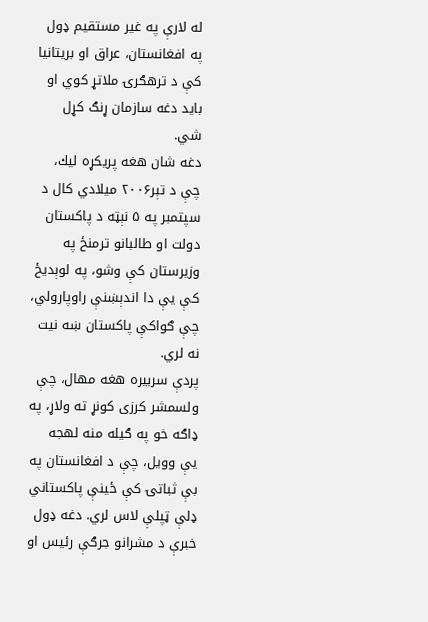له لارې په غير مستقيم ډول په افغانستان، عراق او بريتانيا كې د ترهګرۍ ملاتړ كوي او بايد دغه سازمان ړنګ كړل شي.
دغه شان هغه پريكړه ليك، چې د تېر۲۰۰۶ ميلادي كال د سپتمبر په ۵ نېټه د پاكستان دولت او طالبانو ترمنځ په وزيرستان كې وشو، په لوېديځ كې يې دا اندېښنې راوپارولي، چې ګواكې پاكستان ښه نيت نه لري.
پردې سربيره هغه مهال، چې ولسمشر كرزى كونړ ته ولاړ، په ډاګه خو په ګيله منه لهجه يې وويل، چې د افغانستان په بې ثباتۍ كې ځينې پاكستاني ډلې ټپلې لاس لري. دغه ډول خبرې د مشرانو جرګې رئيس او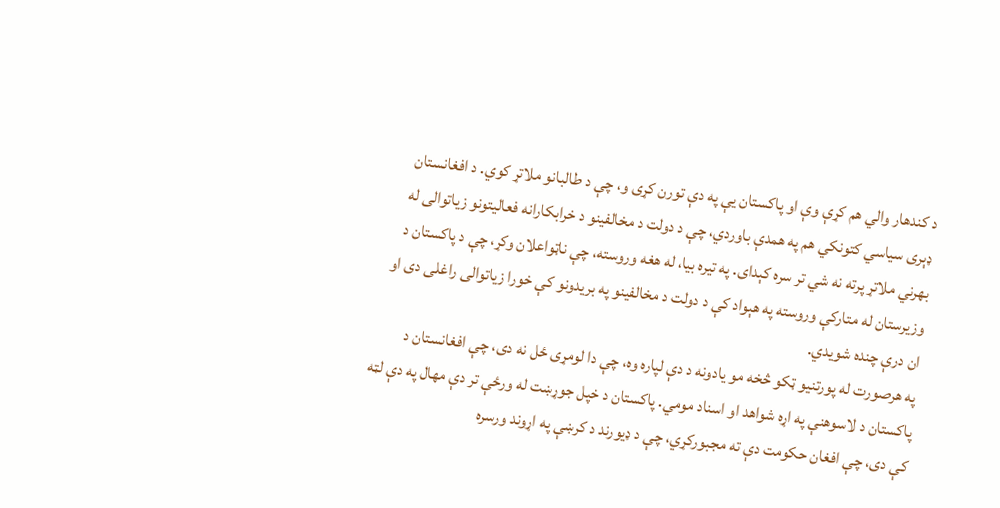د كندهار والي هم كړې وې او پاكستان يې په دې تورن كړى و، چې د طالبانو ملاتړ كوي. د افغانستان ډېرى سياسي كتونكي هم په همدې باوردي، چې د دولت د مخالفينو د خرابكارانه فعاليتونو زياتوالى له بهرني ملاتړ پرته نه شي تر سره كېداى. په تيره بيا، له هغه وروسته، چې ناټواعلان وكړ، چې د پاكستان د وزيرستان له متاركې وروسته په هېواد كې د دولت د مخالفينو په بريدونو كې خورا زياتوالى راغلى دى او ان درې چنده شويدي.
په هرصورت له پورتنيو ټكو څخه مو يادونه د دې لپاره وه، چې دا لومړى ځل نه دى، چې افغانستان د پاكستان د لاسوهنې په اړه شواهد او اسناد مومي. پاكستان د خپل جوړښت له ورځې تر دې مهال په دې لټه كې دى، چې افغان حكومت دې ته مجبوركړي، چې د ډيورند د كرښې په اړوند ورسره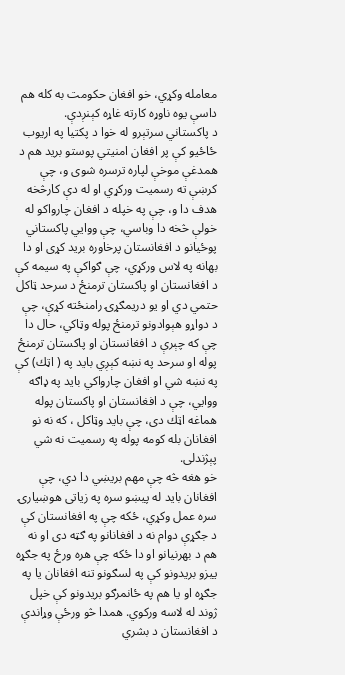معامله وكړي، خو افغان حكومت به كله هم داسې يوه ناوړه كارته غاړه كېنږدې.
د پاكستاني سرتېرو له خوا د پكتيا په اريوب ځاځيو كې پر افغان امنيتي پوستو بريد هم د همدغې موخې لپاره ترسره شوى و، چې كرښې ته رسميت وركړي او له دې كارڅخه هدف دا و، چې په خپله د افغان چارواكو له خولې څخه دا وباسي، چې ووايي پاكستاني پوځيانو د افغانستان پرخاوره بريد كړى او دا بهانه په لاس وركړي، چې ګواكې په سيمه كې د افغانستان او پاكستان ترمنځ د سرحد ټاكل حتمي دي او يو دريمګړۍ رامنځته كړې، چې د دواړو هېوادونو ترمنځ پوله وټاكي، حال دا چې كه چېرې د افغانستان او پاكستان ترمنځ پوله او سرحد په نښه كېږي بايد په ( اټك) كې په نښه شي او افغان چارواكي بايد په ډاګه ووايي، چې د افغانستان او پاكستان پوله هماغه اټك دى، چې بايد وټاكل ، كه نه نو افغانان بله كومه پوله په رسميت نه شي پېژندلى.
خو هغه څه چې مهم بريښي دا دي، چې افغانان بايد له پيښو سره په زياتى هوښيارۍ سره عمل وكړي، ځكه چې په افغانستان كې د جګړې دوام نه د افغانانو په ګټه دى او نه هم د بهرنيانو او دا ځكه چې هره ورځ په جګړه ييزو بريدونو كې په لسګونو تنه افغانان يا په جګړه او يا هم په ځانمرګو بريدونو كې خپل ژوند له لاسه وركوي. همدا څو ورځې وړاندې د افغانستان د بشري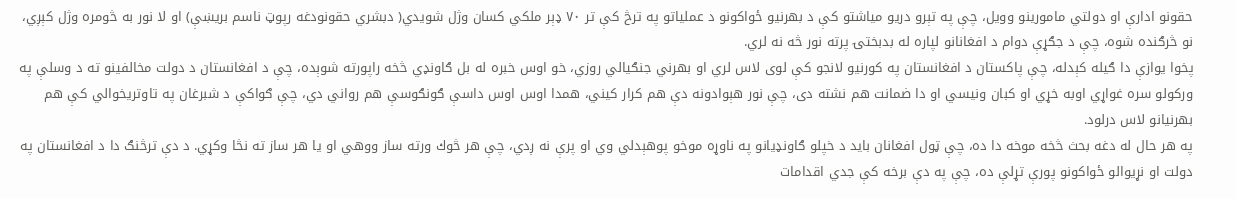حقونو ادارې او دولتي مامورينو وويل، چې په تېرو دريو مياشتو كې د بهرنيو ځواكونو د عملياتو په ترڅ كې تر ۷۰ ډېر ملكي كسان وژل شويدي( دبشري حقونودغه رپوټ ناسم بريښې) او لا نور به څومره وژل كېږي، نو څرګنده شوه، چې د جګړې دوام د افغانانو لپاره له بدبختۍ پرته نور څه نه لري.
پخوا يوازې دا ګيله كېدله، چې پاكستان د افغانستان په كورنيو لانجو كې لوى لاس لري او بهرني جنګيالي روزي، خو اوس خبره له بل ګاونډي څخه راپورته شوېده، چې د افغانستان د دولت مخالفينو ته د وسلې په وركولو سره غواړي اوبه خړي او كبان ونيسي او دا ضمانت هم نشته دى، چې نور هېوادونه دې هم كرار كيني، همدا اوس اوس داسې ګونګوسې هم رواني دي، چې ګواكې د شبرغان په تاوتريخوالي كې هم بهرنيانو لاس درلود.
په هر حال له دغه بحث څخه موخه دا ده، چې ټول افغانان بايد د خپلو ګاونډيانو په ناوړه موخو پوهېدلي وي او پرې نه ږدي، چې هر څوك ورته ساز ووهي او يا هر ساز ته نڅا وكړي. د دې ترڅنګ دا د افغانستان په دولت او نړيوالو ځواكونو پورې تړلې ده، چې په دې برخه كې جدي اقدامات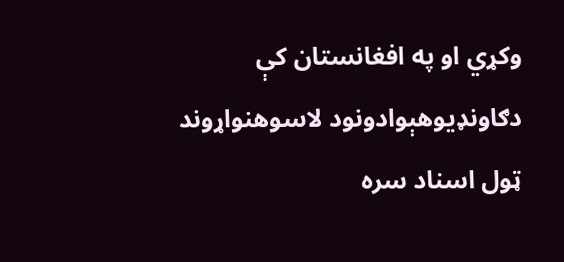وكړي او په افغانستان كې دګاونډيوهېوادونود لاسوهنواړوند ټول اسناد سره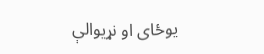يوځاى او نړيوالې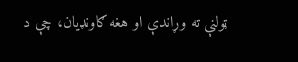ټولنې ته وړاندې او هغه ګاونډيان، چې د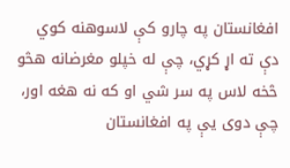افغانستان په چارو كې لاسوهنه كوي دې ته اړ كړي، چې له خپلو مغرضانه هڅو څخه لاس په سر شي او كه نه هغه اور، چې دوى يې په افغانستان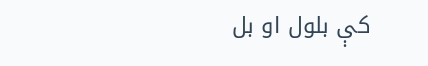كې بلول او بل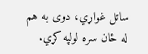ساتل غواړي، دوى به هم له ځان سره لولپه كړي.